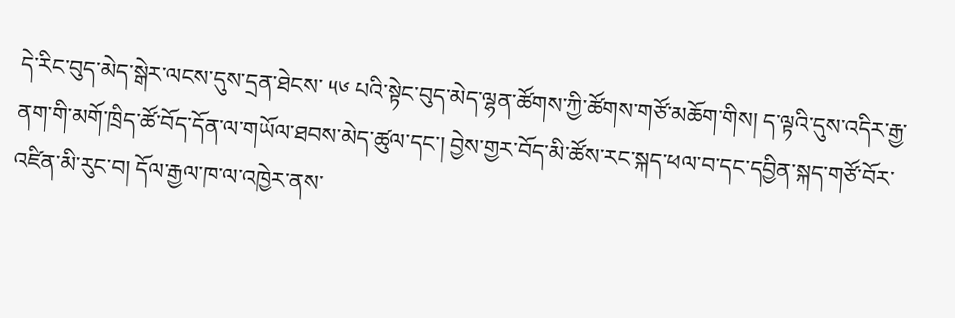དེ་རིང་བུད་མེད་སྒེར་ལངས་དུས་དྲན་ཐེངས་ ༥༦ པའི་སྟེང་བུད་མེད་ལྷན་ཚོགས་ཀྱི་ཚོགས་གཙོ་མཆོག་གིས། ད་ལྟའི་དུས་འདིར་རྒྱ་ནག་གི་མགོ་ཁྲིད་ཚོ་བོད་དོན་ལ་གཡོལ་ཐབས་མེད་ཚུལ་དང་། བྱེས་གྱར་བོད་མི་ཚོས་རང་སྐད་ཕལ་བ་དང་དབྱིན་སྐད་གཙོ་བོར་འཛིན་མི་རུང་བ། དོལ་རྒྱལ་ཁ་ལ་འཁྱེར་ནས་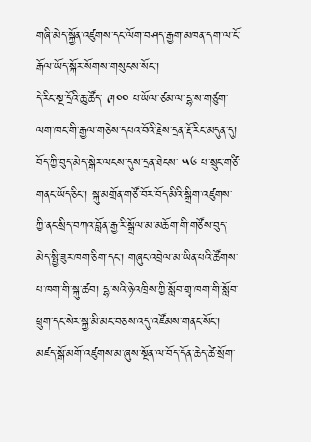གཞི་མེད་སྐྱོན་འཛུགས་དང་ལོག་བཤད་རྒྱག་མཁན་དག་ལ་ངོ་རྒོལ་ཡོད་སྐོར་སོགས་གསུངས་སོང་།
དེ་རིང་སྔ་དྲོའི་ཆུ་ཚོད་ ༩།༠༠ པ་ཡོལ་ཙམ་ལ་དྷ་ས་གཙུག་ལག་ཁང་གི་རྒྱལ་གཅེས་དཔའ་བོའི་རྗེས་དྲན་རྡོ་རིང་མདུན་དུ། བོད་ཀྱི་བུད་མེད་སྒེར་ལངས་དུས་དྲན་ཐེངས་ ༥༦ པ་སྲུང་གཙི་གནང་ཡོད་ཅིང་། སྐུ་མགྲོན་གཙོ་བོར་བོད་མིའི་སྒྲིག་འཛུགས་ཀྱི་ནང་སྲིད་བཀའ་བློན་རྒྱ་རི་སྒྲོལ་མ་མཆོག་གི་གཙོས་བུད་མེད་སྤྱི་ཟུར་ཁག་ཅིག་དང་། གཞུང་འབྲེལ་མ་ཡིན་པའི་ཚོགས་པ་ཁག་གི་སྐུ་ཚབ། དྷ་སའི་ཉེ་འཁྲིས་ཀྱི་སློབ་གྲྭ་ཁག་གི་སློབ་ཕྲུག་དང་སེར་སྐྱ་མི་མང་བཅས་འདུ་འཛོམས་གནང་སོང་།
མཛད་སྒོ་མགོ་འཛུགས་མ་ཞུས་སྔོན་ལ་བོད་དོན་ཆེད་ཚེ་སྲོག་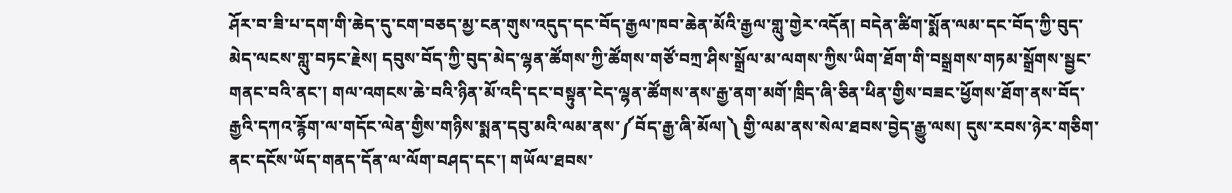ཤོར་བ་ཟི་པ་དག་གི་ཆེད་དུ་ངག་བཅད་མྱ་ངན་གུས་འདུད་དང་བོད་རྒྱལ་ཁབ་ཆེན་མོའི་རྒྱལ་གླུ་གྱེར་འདོན། བདེན་ཚིག་སྨོན་ལམ་དང་བོད་ཀྱི་བུད་མེད་ལངས་གླུ་བཏང་རྗེས། དབུས་བོད་ཀྱི་བུད་མེད་ལྷན་ཚོགས་ཀྱི་ཚོགས་གཙོ་བཀྲ་ཤིས་སྒྲོལ་མ་ལགས་ཀྱིས་ཡིག་ཐོག་གི་བསྒྲགས་གཏམ་སྒྲོགས་སྦྱང་གནང་བའི་ནང་། གལ་འགངས་ཆེ་བའི་ཉིན་མོ་འདི་དང་བསྟུན་ངེད་ལྷན་ཚོགས་ནས་རྒྱ་ནག་མགོ་ཁྲིད་ཞི་ཅིན་ཕིན་གྱིས་བཟང་ཕྱོགས་ཐོག་ནས་བོད་རྒྱའི་དཀའ་རྙོག་ལ་གདོང་ལེན་གྱིས་གཉིས་སྨན་དབུ་མའི་ལམ་ནས་༼བོད་རྒྱ་ཞི་མོལ།༽ གྱི་ལམ་ནས་སེལ་ཐབས་བྱེད་རྒྱུ་ལས། དུས་རབས་ཉེར་གཅིག་ནང་དངོས་ཡོད་གནད་དོན་ལ་ལོག་བཤད་དང་། གཡོལ་ཐབས་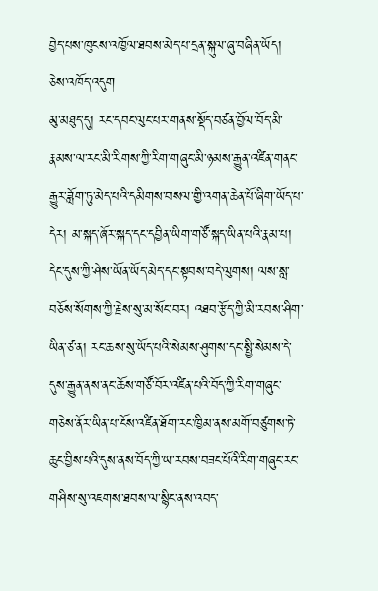བྱེད་པས་ཁུངས་འཁྱོལ་ཐབས་མེད་པ་དྲན་སྐུལ་ཞུ་བཞིན་ཡོད། ཅེས་འཁོད་འདུག
མུ་མཐུད་དུ། རང་དབང་ལུང་པར་གནས་སྡོད་བཙན་བྱོལ་བོད་མི་རྣམས་ལ་རང་མི་རིགས་ཀྱི་རིག་གཞུང་མི་ཉམས་རྒྱུན་འཛིན་གནང་རྒྱུར་ཟློག་ཏུ་མེད་པའི་དམིགས་བསལ་གྱི་འགན་ཆེན་པོ་ཞིག་ཡོད་པ་དེར། མ་སྐད་ཞོར་སྐད་དང་དབྱིན་ཡིག་གཙོ་སྐད་ཡིན་པའི་རྣམ་པ། དེང་དུས་ཀྱི་ཤེས་ཡོན་ཡོད་མེད་དང་སྟབས་བདེ་ལུགས། ལས་སླ་བཅོས་སོགས་ཀྱི་རྗེས་སུ་མ་སོང་བར། འཐབ་རྩོད་ཀྱི་མི་རབས་ཤིག་ཡིན་ཙ་ན། རང་ཆས་སུ་ཡོད་པའི་སེམས་ཤུགས་དང་སྤྱི་སེམས་དེ་དུས་རྒྱུན་ནས་ནང་ཆོས་གཙོ་བོར་འཛིན་པའི་བོད་ཀྱི་རིག་གཞུང་གཅེས་ནོར་ཡིན་པ་ངོས་འཛིན་ཐོག་རང་ཁྱིམ་ནས་མགོ་བཙུགས་ཏེ་ཆུང་བྱིས་པའི་དུས་ནས་བོད་ཀྱི་ཡ་རབས་བཟང་པོའི་རིག་གཞུང་རང་གཤིས་སུ་འཇགས་ཐབས་ལ་སྙིང་ནས་འབད་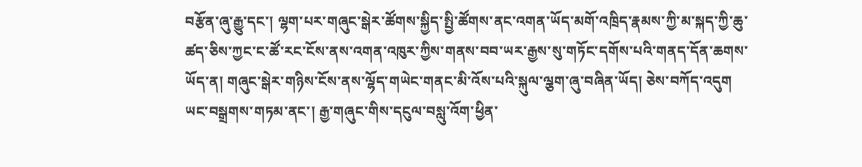བརྩོན་ཞུ་རྒྱུ་དང་། ལྷག་པར་གཞུང་སྒེར་ཚོགས་སྐྱིད་སྤྱི་ཚོགས་ནང་འགན་ཡོད་མགོ་འཁྲིད་རྣམས་ཀྱི་མ་སྐད་ཀྱི་ཆུ་ཚད་ཅིས་ཀྱང་ང་ཚོ་རང་ངོས་ནས་འགན་འཁུར་ཀྱིས་གནས་བབ་ཡར་རྒྱས་སུ་གཏོང་དགོས་པའི་གནད་དོན་ཆགས་ཡོད་ན། གཞུང་སྒེར་གཉིས་ངོས་ནས་ལྷོད་གཡེང་གནང་མི་འོས་པའི་སྐུལ་ལྕག་ཞུ་བཞིན་ཡོད། ཅེས་བཀོད་འདུག
ཡང་བསྒྲགས་གཏམ་ནང་། རྒྱ་གཞུང་གིས་དངུལ་བསླུ་འོག་ཕྱིན་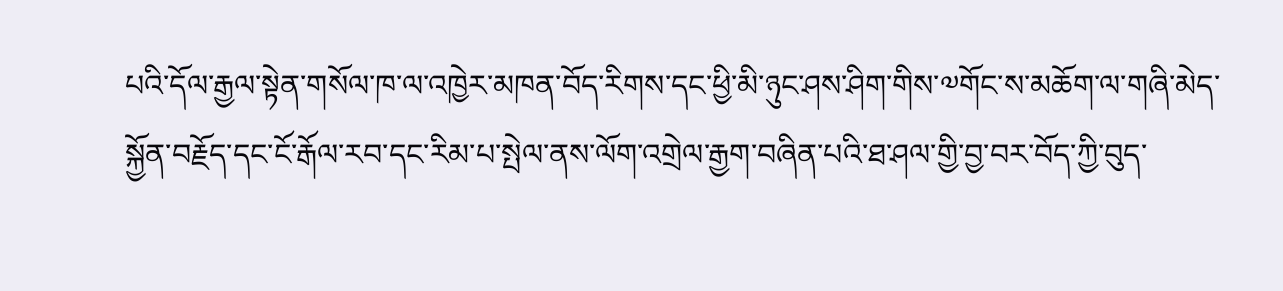པའི་དོལ་རྒྱལ་སྟེན་གསོལ་ཁ་ལ་འཁྱེར་མཁན་བོད་རིགས་དང་ཕྱི་མི་ཉུང་ཤས་ཤིག་གིས་༧གོང་ས་མཆོག་ལ་གཞི་མེད་སྐྱོན་བརྗོད་དང་ངོ་རྒོལ་རབ་དང་རིམ་པ་སྤེལ་ནས་ལོག་འགྲེལ་རྒྱག་བཞིན་པའི་ཐ་ཤལ་གྱི་བྱ་བར་བོད་ཀྱི་བུད་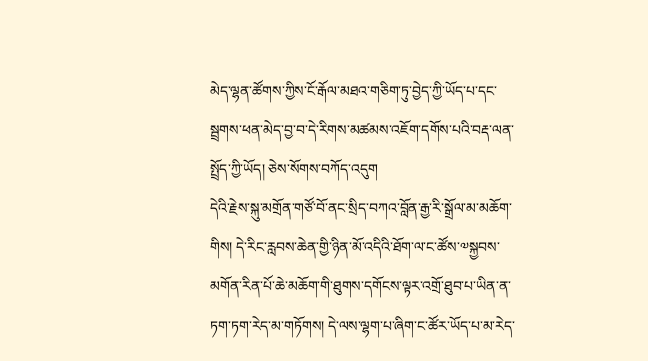མེད་ལྷན་ཚོགས་ཀྱིས་ངོ་རྒོལ་མཐའ་གཅིག་ཏུ་བྱེད་ཀྱི་ཡོད་པ་དང་སྦྲགས་ཕན་མེད་བྱ་བ་དེ་རིགས་མཚམས་འཇོག་དགོས་པའི་བརྡ་ལན་སྤྲོད་ཀྱི་ཡོད། ཅེས་སོགས་བཀོད་འདུག
དེའི་རྗེས་སྐུ་མགྲོན་གཙོ་བོ་ནང་སྲིད་བཀའ་བློན་རྒྱ་རི་སྒྲོལ་མ་མཆོག་གིས། དེ་རིང་རླབས་ཆེན་གྱི་ཉིན་མོ་འདིའི་ཐོག་ལ་ང་ཚོས་༧སྐྱབས་མགོན་རིན་པོ་ཆེ་མཆོག་གི་ཐུགས་དགོངས་ལྟར་འགྲོ་ཐུབ་པ་ཡིན་ན་ཏག་ཏག་རེད་མ་གཏོགས། དེ་ལས་ལྷག་པ་ཞིག་ང་ཚོར་ཡོད་པ་མ་རེད་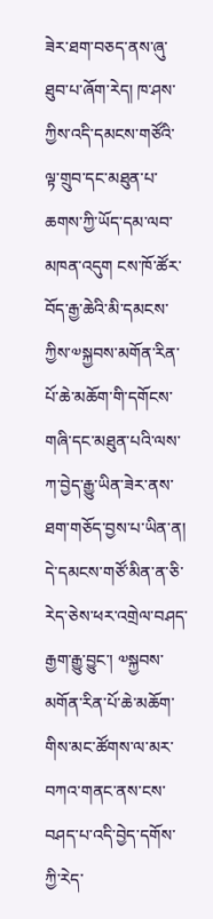ཟེར་ཐག་བཅད་ནས་ཞུ་ཐུབ་པ་ཞོག་རེད། ཁ་ཤས་ཀྱིས་འདི་དམངས་གཙོའི་ལྟ་གྲུབ་དང་མཐུན་པ་ཆགས་ཀྱི་ཡོད་དམ་ལབ་མཁན་འདུག ངས་ཁོ་ཚོར་བོད་རྒྱ་ཆེའི་མི་དམངས་ཀྱིས་༧སྐྱབས་མགོན་རིན་པོ་ཆེ་མཆོག་གི་དགོངས་གཞི་དང་མཐུན་པའི་ལས་ཀ་བྱེད་རྒྱུ་ཡིན་ཟེར་ནས་ཐག་གཅོད་བྱས་པ་ཡིན་ན། དེ་དམངས་གཙོ་མིན་ན་ཅི་རེད་ཅེས་ཕར་འགྲེལ་བཤད་རྒྱག་རྒྱུ་བྱུང་། ༧སྐྱབས་མགོན་རིན་པོ་ཆེ་མཆོག་གིས་མང་ཚོགས་ལ་མར་བཀའ་གནང་ནས་ངས་བཤད་པ་འདི་བྱེད་དགོས་ཀྱི་རེད་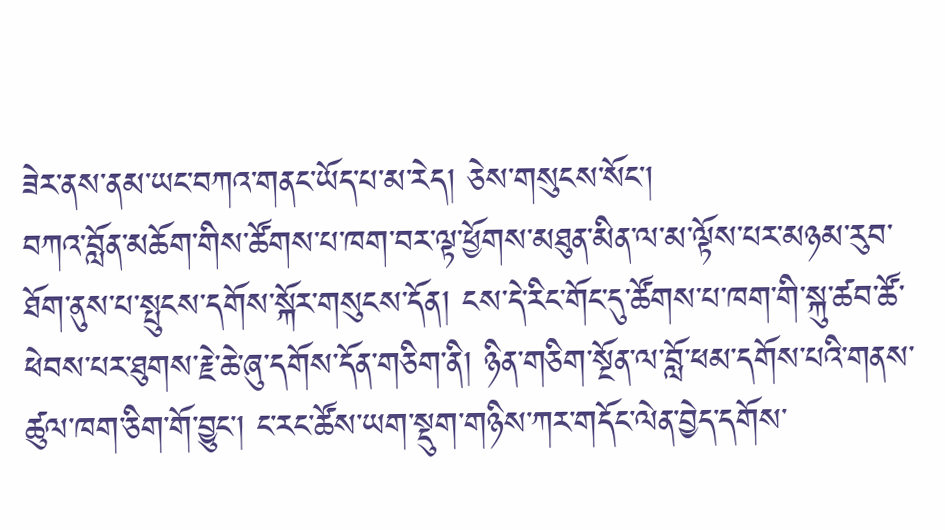ཟེར་ནས་ནམ་ཡང་བཀའ་གནང་ཡོད་པ་མ་རེད། ཅེས་གསུངས་སོང་།
བཀའ་བློན་མཆོག་གིས་ཚོགས་པ་ཁག་བར་ལྟ་ཕྱོགས་མཐུན་མིན་ལ་མ་ལྟོས་པར་མཉམ་རུབ་ཐོག་ནུས་པ་སྤུངས་དགོས་སྐོར་གསུངས་དོན། ངས་དེ་རིང་གོང་དུ་ཚོགས་པ་ཁག་གི་སྐུ་ཚབ་ཚོ་ཕེབས་པར་ཐུགས་རྗེ་ཆེ་ཞུ་དགོས་དོན་གཅིག་ནི། ཉིན་གཅིག་སྔོན་ལ་བློ་ཕམ་དགོས་པའི་གནས་ཚུལ་ཁག་ཅིག་གོ་བྱུང་། ང་རང་ཚོས་ཡག་སྡུག་གཉིས་ཀར་གདོང་ལེན་བྱེད་དགོས་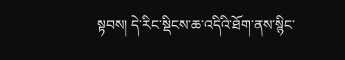སྟབས། དེ་རིང་སྡིངས་ཆ་འདིའི་ཐོག་ནས་སྙིང་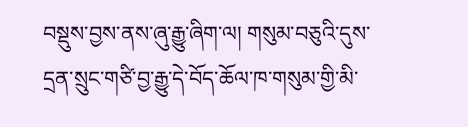བསྡུས་བྱས་ནས་ཞུ་རྒྱུ་ཞིག་ལ། གསུམ་བཅུའི་དུས་དྲན་སྲུང་གཙི་བྱ་རྒྱུ་དེ་བོད་ཆོལ་ཁ་གསུམ་གྱི་མི་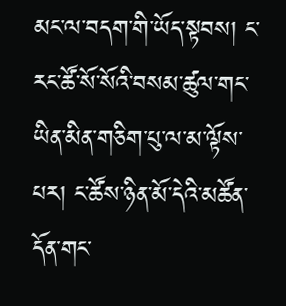མང་ལ་བདག་གི་ཡོད་སྟབས། ང་རང་ཚོ་སོ་སོའི་བསམ་ཚུལ་གང་ཡིན་མིན་གཅིག་པུ་ལ་མ་ལྟོས་པར། ང་ཚོས་ཉིན་མོ་དེའི་མཚོན་དོན་གང་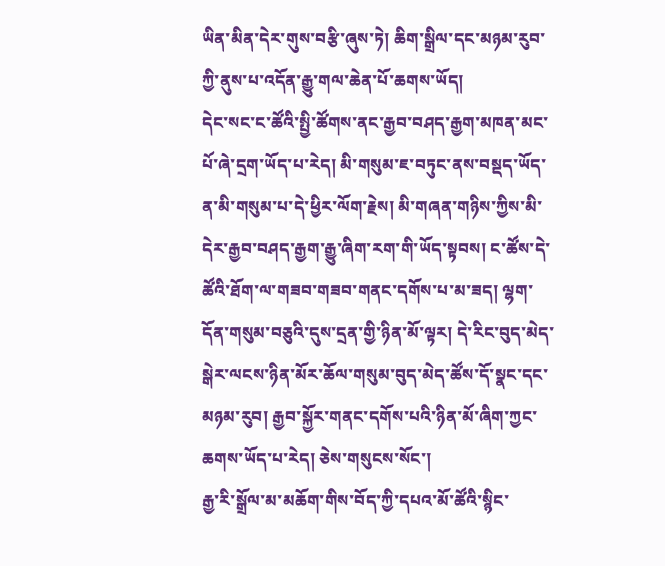ཡིན་མིན་དེར་གུས་བརྩི་ཞུས་ཏེ། ཆིག་སྒྲིལ་དང་མཉམ་རུབ་ཀྱི་ནུས་པ་འདོན་རྒྱུ་གལ་ཆེན་པོ་ཆགས་ཡོད།
དེང་སང་ང་ཚོའི་སྤྱི་ཚོགས་ནང་རྒྱབ་བཤད་རྒྱག་མཁན་མང་པོ་ཞེ་དྲག་ཡོད་པ་རེད། མི་གསུམ་ཇ་བཏུང་ནས་བསྡད་ཡོད་ན་མི་གསུམ་པ་དེ་ཕྱིར་ལོག་རྗེས། མི་གཞན་གཉིས་ཀྱིས་མི་དེར་རྒྱབ་བཤད་རྒྱག་རྒྱུ་ཞིག་རག་གི་ཡོད་སྟབས། ང་ཚོས་དེ་ཚོའི་ཐོག་ལ་གཟབ་གཟབ་གནང་དགོས་པ་མ་ཟད། ལྷག་དོན་གསུམ་བཅུའི་དུས་དྲན་གྱི་ཉིན་མོ་ལྟར། དེ་རིང་བུད་མེད་སྒེར་ལངས་ཉིན་མོར་ཆོལ་གསུམ་བུད་མེད་ཚོས་དོ་སྣང་དང་མཉམ་རུབ། རྒྱབ་སྐྱོར་གནང་དགོས་པའི་ཉིན་མོ་ཞིག་ཀྱང་ཆགས་ཡོད་པ་རེད། ཅེས་གསུངས་སོང་།
རྒྱ་རི་སྒྲོལ་མ་མཆོག་གིས་བོད་ཀྱི་དཔའ་མོ་ཚོའི་སྙིང་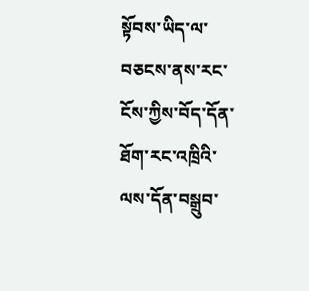སྟོབས་ཡིད་ལ་བཅངས་ནས་རང་ངོས་ཀྱིས་བོད་དོན་ཐོག་རང་འཁྲིའི་ལས་དོན་བསྒྲུབ་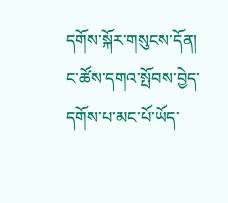དགོས་སྐོར་གསུངས་དོན། ང་ཚོས་དགའ་སྤོབས་བྱེད་དགོས་པ་མང་པོ་ཡོད་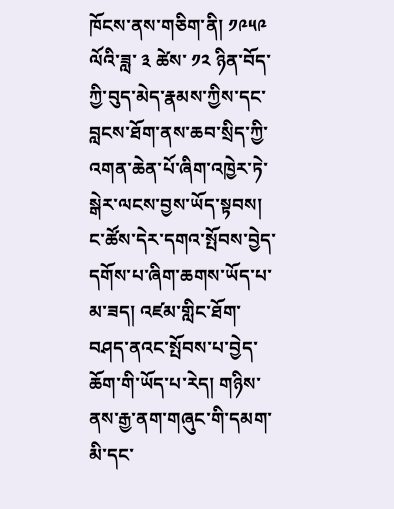ཁོངས་ནས་གཅིག་ནི། ༡༩༥༩ ལོའི་ཟླ་ ༣ ཚེས་ ༡༢ ཉིན་བོད་ཀྱི་བུད་མེད་རྣམས་ཀྱིས་དང་བླངས་ཐོག་ནས་ཆབ་སྲིད་ཀྱི་འགན་ཆེན་པོ་ཞིག་འཁྱེར་ཏེ་སྒེར་ལངས་བྱས་ཡོད་སྟབས། ང་ཚོས་དེར་དགའ་སྤོབས་བྱེད་དགོས་པ་ཞིག་ཆགས་ཡོད་པ་མ་ཟད། འཛམ་གླིང་ཐོག་བཤད་ནའང་སྤོབས་པ་བྱེད་ཆོག་གི་ཡོད་པ་རེད། གཉིས་ནས་རྒྱ་ནག་གཞུང་གི་དམག་མི་དང་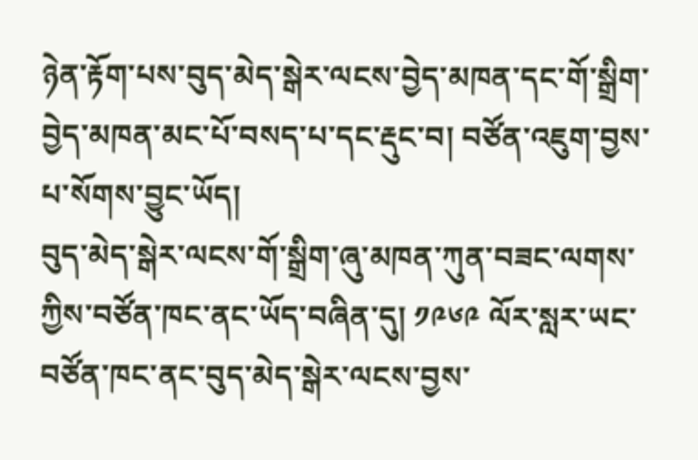ཉེན་རྟོག་པས་བུད་མེད་སྒེར་ལངས་བྱེད་མཁན་དང་གོ་སྒྲིག་བྱེད་མཁན་མང་པོ་བསད་པ་དང་རྡུང་བ། བཙོན་འཇུག་བྱས་པ་སོགས་བྱུང་ཡོད།
བུད་མེད་སྒེར་ལངས་གོ་སྒྲིག་ཞུ་མཁན་ཀུན་བཟང་ལགས་ཀྱིས་བཙོན་ཁང་ནང་ཡོད་བཞིན་དུ། ༡༩༦༩ ལོར་སླར་ཡང་བཙོན་ཁང་ནང་བུད་མེད་སྒེར་ལངས་བྱས་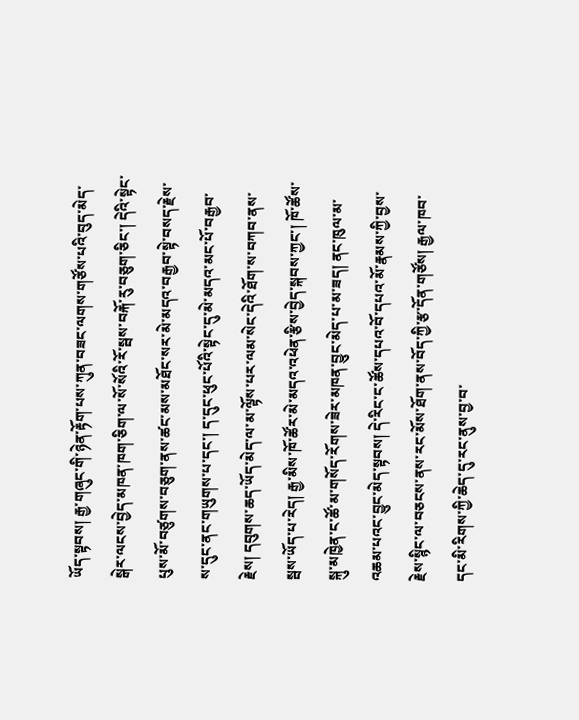ཡོད་སྟབས། རྒྱ་གཞུང་གི་ཉེན་རྟོག་པས་ཀུན་བཟང་ལགས་གཙོས་པའི་བུད་མེད་སྒེར་ལངས་བྱེད་མཁན་ཁག་ཅིག་ལ་སོ་སོའི་རོ་སྦས་བརྐོ་རུ་བཅུག་ཅིང་། དེའི་སྟེང་པུས་མོ་བཙུགས་བཅུག་ནས་ཚང་མས་མཐོང་སར་མེ་མདའ་བརྒྱབ་སྟེ་བསད་རྗེས་ས་དུང་ནང་གཡུགས་པ་དང་། ད་དུང་ཕུང་པོའི་སྟེང་དུ་མེ་མདའ་མང་པོ་བརྒྱབ་རྗེས། དབུགས་ཆད་ཡོད་མེད་ལ་མ་ལྟོས་པར་ལམ་སེང་དེའི་ཐོག་ས་བཀབ་ནས་སྦས་ཡོད་པ་རེད། རྒྱ་མིས་ཁོ་ཚོར་མེ་མདའ་འཕེན་རྩིས་བྱེད་སྐབས་ཀྱང་། ཁོ་ཚོས་སྐུ་མཁྱེན་ང་ཚོ་མ་གསོད་རོགས་ཟེར་མཁན་བྱུང་མེད་པ་མ་ཟད། ནང་ཁུལ་མ་འཆམ་པའང་བྱུང་མེད་སྟབས། དེ་རིང་ང་ཚོས་དཔའ་བོ་དཔའ་མོ་རྣམས་ཀྱི་བྱས་རྗེས་སྙིང་ལ་བཅངས་ནས་རང་མོས་ཐོག་ནས་བོད་ཀྱི་རྩ་དོན་གཙོས། རྒྱལ་ཁབ་དང་མི་རིགས་ཀྱི་ཆེད་དུ་རང་ནུས་བྱ་བ་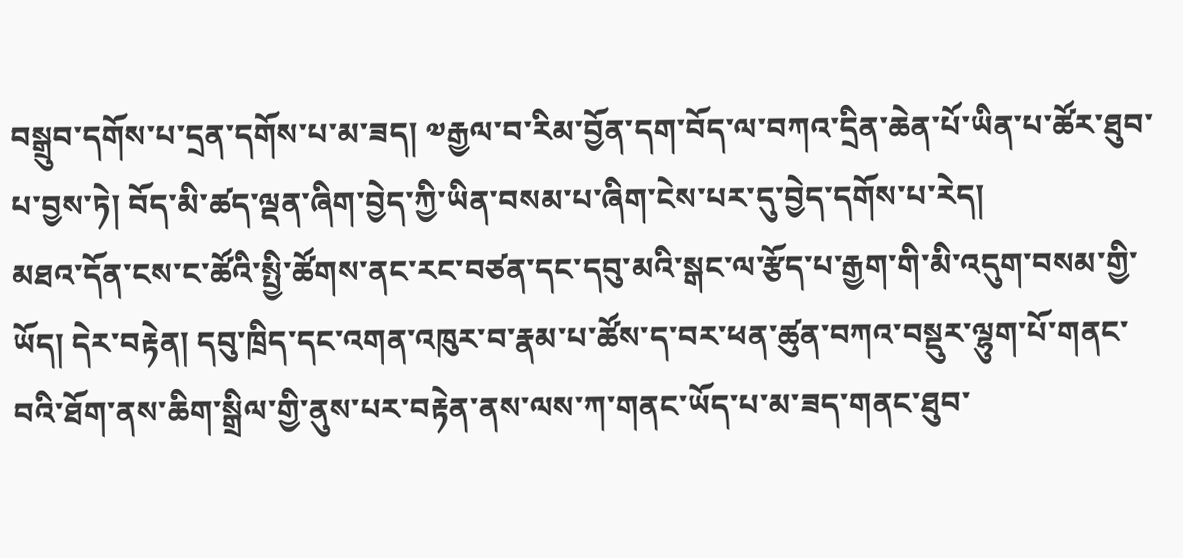བསྒྲུབ་དགོས་པ་དྲན་དགོས་པ་མ་ཟད། ༧རྒྱལ་བ་རིམ་བྱོན་དག་བོད་ལ་བཀའ་དྲིན་ཆེན་པོ་ཡིན་པ་ཚོར་ཐུབ་པ་བྱས་ཏེ། བོད་མི་ཚད་ལྡན་ཞིག་བྱེད་ཀྱི་ཡིན་བསམ་པ་ཞིག་ངེས་པར་དུ་བྱེད་དགོས་པ་རེད།
མཐའ་དོན་ངས་ང་ཚོའི་སྤྱི་ཚོགས་ནང་རང་བཙན་དང་དབུ་མའི་སྒང་ལ་རྩོད་པ་རྒྱག་གི་མི་འདུག་བསམ་གྱི་ཡོད། དེར་བརྟེན། དབུ་ཁྲིད་དང་འགན་འཁུར་བ་རྣམ་པ་ཚོས་ད་བར་ཕན་ཚུན་བཀའ་བསྡུར་ལྷུག་པོ་གནང་བའི་ཐོག་ནས་ཆིག་སྒྲིལ་གྱི་ནུས་པར་བརྟེན་ནས་ལས་ཀ་གནང་ཡོད་པ་མ་ཟད་གནང་ཐུབ་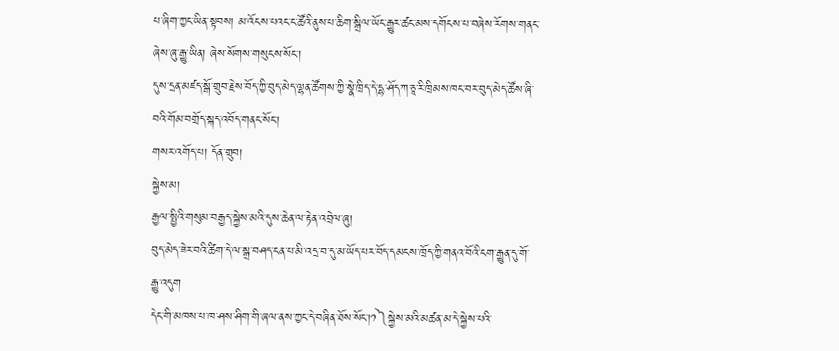པ་ཞིག་ཀྱང་ཡིན་སྟབས། མ་འོངས་པའང་ང་ཚོའི་ནུས་པ་ཆིག་སྒྲིལ་ཡོང་རྒྱུར་ཚང་མས་དགོངས་པ་བཞེས་རོགས་གནང་ཞེས་ཞུ་རྒྱུ་ཡིན། ཞེས་སོགས་གསུངས་སོང་།
དུས་དྲན་མཛད་སྒོ་གྲུབ་རྗེས་བོད་ཀྱི་བུད་མེད་ལྷན་ཚོགས་ཀྱི་སྣེ་ཁྲིད་དེ་དྷ་ཤོད་ཀ་ཅཱ་རི་ཁྲིམས་ཁང་བར་བུད་མེད་ཚོས་ཞི་བའི་གོམ་བགྲོད་སྐད་འབོད་གནང་སོང་།
གསར་འགོད་པ། དོན་གྲུབ།
སྐྱེས་མ།
རྒྱལ་སྤྱིའི་གསུམ་བརྒྱད་སྐྱེས་མའི་དུས་ཆེན་ལ་རྟེན་འབྲེལ་ཞུ།
བུད་མེད་ཟེར་བའི་ཚིག་དེ་ལ་སྒྲ་བཤད་ངན་པ་མི་འདྲ་བ་དུ་མ་ཡོད་པར་བོད་དམངས་ཁྲོད་ཀྱི་གནའ་བོའི་ངག་རྒྱུན་དུ་གོ་རྒྱུ་འདུག
དེང་གི་མཁས་པ་ཁ་ཤས་ཤིག་གི་ཞལ་ནས་ཀྱང་དེ་བཞིན་ཐོས་སོང་།༡༽སྐྱེས་མའི་མཚན་མ་དེ་སྐྱེས་པའི་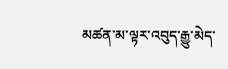མཚན་མ་ལྟར་འབུད་རྒྱུ་མེད་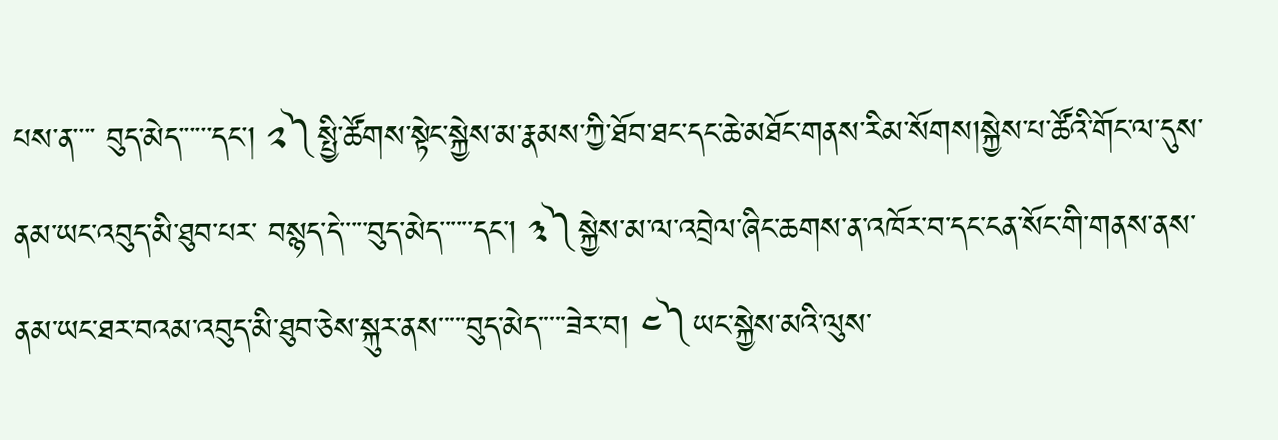པས་ན་་་་ བུད་མེད་་་་་་དང་། ༢༽སྤྱི་ཚོགས་སྟེང་སྐྱེས་མ་རྣམས་ཀྱི་ཐོབ་ཐང་དང་ཆེ་མཐོང་གནས་རིམ་སོགས།སྐྱེས་པ་ཚོའི་གོང་ལ་དུས་ནམ་ཡང་འབུད་མི་ཐུབ་པར་ བསྙད་དེ་་་་་བུད་མེད་་་་་་དང་། ༣༽སྐྱེས་མ་ལ་འབྲེལ་ཞིང་ཆགས་ན་འཁོར་བ་དང་ངན་སོང་གི་གནས་ནས་ནམ་ཡང་ཐར་བའམ་འབུད་མི་ཐུབ་ཅེས་སྐུར་ནས་་་་་བུད་མེད་་་་་ཟེར་བ། ༤༽ཡང་སྐྱེས་མའི་ལུས་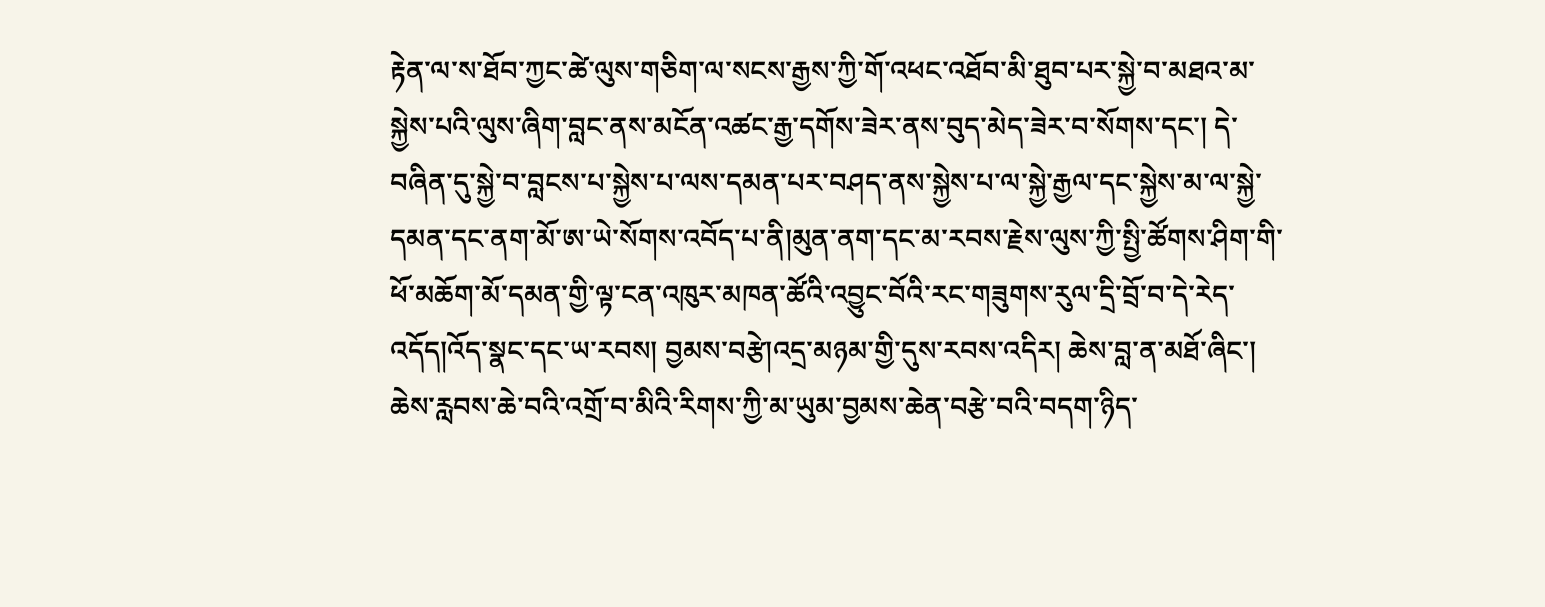རྟེན་ལ་ས་ཐོབ་ཀྱང་ཚེ་ལུས་གཅིག་ལ་སངས་རྒྱས་ཀྱི་གོ་འཕང་འཐོབ་མི་ཐུབ་པར་སྐྱེ་བ་མཐའ་མ་སྐྱེས་པའི་ལུས་ཞིག་བླང་ནས་མངོན་འཚང་རྒྱ་དགོས་ཟེར་ནས་བུད་མེད་ཟེར་བ་སོགས་དང་། དེ་བཞིན་དུ་སྐྱེ་བ་བླངས་པ་སྐྱེས་པ་ལས་དམན་པར་བཤད་ནས་སྐྱེས་པ་ལ་སྐྱེ་རྒྱལ་དང་སྐྱེས་མ་ལ་སྐྱེ་དམན་དང་ནག་མོ་ཨ་ཡེ་སོགས་འབོད་པ་ནི།མུན་ནག་དང་མ་རབས་རྗེས་ལུས་ཀྱི་སྤྱི་ཚོགས་ཤིག་གི་ཕོ་མཆོག་མོ་དམན་གྱི་ལྟ་ངན་འཁུར་མཁན་ཚོའི་འབྱུང་བོའི་རང་གཟུགས་རུལ་དྲི་བྲོ་བ་དེ་རེད་འདོད།འོད་སྣང་དང་ཡ་རབས། བྱམས་བརྩེ།འདྲ་མཉམ་གྱི་དུས་རབས་འདིར། ཆེས་བླ་ན་མཐོ་ཞིང་། ཆེས་རླབས་ཆེ་བའི་འགྲོ་བ་མིའི་རིགས་ཀྱི་མ་ཡུམ་བྱམས་ཆེན་བརྩེ་བའི་བདག་ཉིད་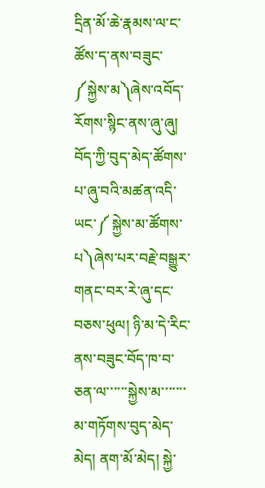དྲིན་མོ་ཆེ་རྣམས་ལ་ང་ཚོས་ད་ནས་བཟུང་ ༼སྐྱེས་མ༽ཞེས་འབོད་རོགས་སྙིང་ནས་ཞུ་ཞུ། བོད་ཀྱི་བུད་མེད་ཚོགས་པ་ཞུ་བའི་མཚན་འདི་ཡང་༼ སྐྱེས་མ་ཚོགས་པ༽ཞེས་པར་བརྗེ་བསྒྱུར་གནང་བར་རེ་ཞུ་དང་བཅས་ཕུལ། ཉི་མ་དེ་རིང་ནས་བཟུང་བོད་ཁ་བ་ཅན་ལ་་་་་་སྐྱེས་མ་་་་་་་མ་གཏོགས་བུད་མེད་མེད། ནག་མོ་མེད། སྐྱེ་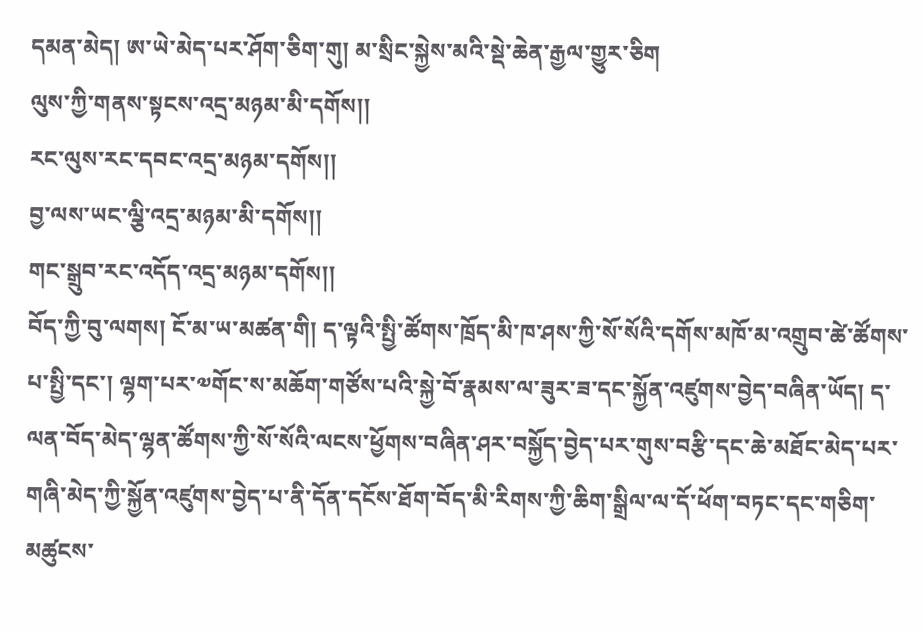དམན་མེད། ཨ་ཡེ་མེད་པར་ཤོག་ཅིག་གུ། མ་སྲིང་སྐྱེས་མའི་སྡེ་ཆེན་རྒྱལ་གྱུར་ཅིག
ལུས་ཀྱི་གནས་སྟངས་འདྲ་མཉམ་མི་དགོས།།
རང་ལུས་རང་དབང་འདྲ་མཉམ་དགོས།།
བྱ་ལས་ཡང་ལྕི་འདྲ་མཉམ་མི་དགོས།།
གང་སྒྲུབ་རང་འདོད་འདྲ་མཉམ་དགོས།།
བོད་ཀྱི་བུ་ལགས། ངོ་མ་ཡ་མཚན་གི། ད་ལྟའི་སྤྱི་ཚོགས་ཁྲོད་མི་ཁ་ཤས་ཀྱི་སོ་སོའི་དགོས་མཁོ་མ་འགྲུབ་ཚེ་ཚོགས་པ་སྤྱི་དང་། ལྷག་པར་༧གོང་ས་མཆོག་གཙོས་པའི་སྐྱེ་བོ་རྣམས་ལ་ཟུར་ཟ་དང་སྐྱོན་འཛུགས་བྱེད་བཞིན་ཡོད། ད་ལན་བོད་མེད་ལྷན་ཚོགས་ཀྱི་སོ་སོའི་ལངས་ཕྱོགས་བཞིན་ཤར་བསྐྱོད་བྱེད་པར་གུས་བརྩི་དང་ཆེ་མཐོང་མེད་པར་གཞི་མེད་ཀྱི་སྐྱོན་འཛུགས་བྱེད་པ་ནི་དོན་དངོས་ཐོག་བོད་མི་རིགས་ཀྱི་ཆིག་སྒྲིལ་ལ་དོ་ཕོག་བཏང་དང་གཅིག་མཚུངས་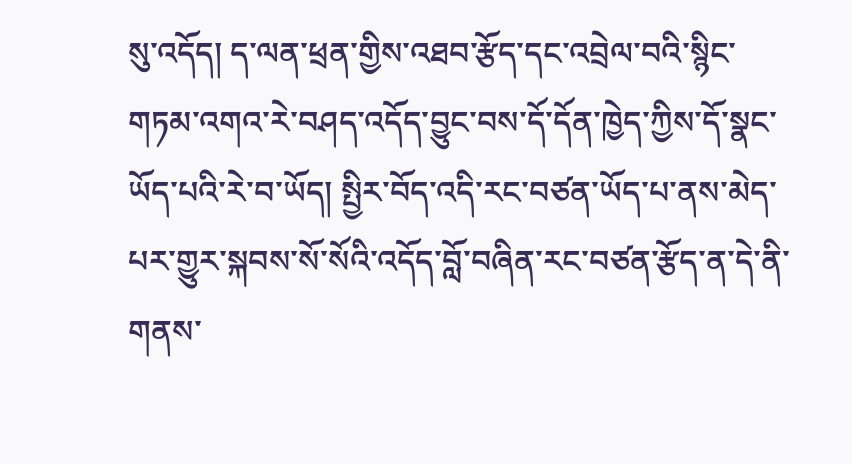སུ་འདོད། ད་ལན་ཕྲན་གྱིས་འཐབ་རྩོད་དང་འབྲེལ་བའི་སྙིང་གཏམ་འགའ་རེ་བཤད་འདོད་བྱུང་བས་དོ་དོན་ཁྱེད་ཀྱིས་དོ་སྣང་ཡོད་པའི་རེ་བ་ཡོད། སྤྱིར་བོད་འདི་རང་བཙན་ཡོད་པ་ནས་མེད་པར་གྱུར་སྐབས་སོ་སོའི་འདོད་བློ་བཞིན་རང་བཙན་རྩོད་ན་དེ་ནི་གནས་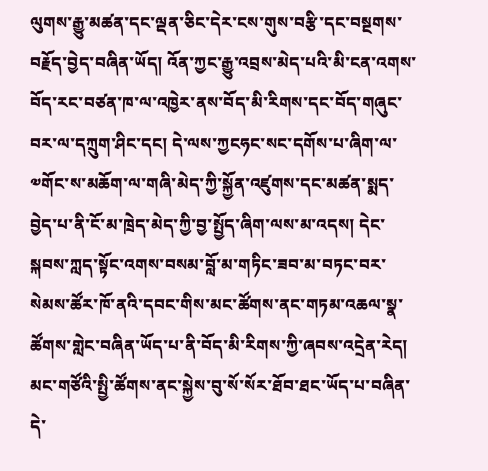ལུགས་རྒྱུ་མཚན་དང་ལྡན་ཅིང་དེར་ངས་གུས་བརྩི་དང་བསྔགས་བརྗོད་བྱེད་བཞིན་ཡོད། འོན་ཀྱང་རྒྱུ་འབྲས་མེད་པའི་མི་ངན་འགས་བོད་རང་བཙན་ཁ་ལ་འཁྱེར་ནས་བོད་མི་རིགས་དང་བོད་གཞུང་བར་ལ་དཀྲུག་ཤིང་དང། དེ་ལས་ཀྱངཧང་སང་དགོས་པ་ཞིག་ལ་༧གོང་ས་མཆོག་ལ་གཞི་མེད་ཀྱི་སྐྱོན་འཛུགས་དང་མཚན་སྨད་བྱེད་པ་ནི་ངོ་མ་ཁྲེད་མེད་ཀྱི་བྱ་སྤྱོད་ཞིག་ལས་མ་འདས། དེང་སྐབས་ཀླད་སྟོང་འགས་བསམ་བློ་མ་གཏིང་ཟབ་མ་བཏང་བར་སེམས་ཚོར་ཁོ་ནའི་དབང་གིས་མང་ཚོགས་ནང་གཏམ་འཆལ་སྣ་ཚོགས་གླེང་བཞིན་ཡོད་པ་ནི་བོད་མི་རིགས་ཀྱི་ཞབས་འདྲེན་རེད། མང་གཙོའི་སྤྱི་ཚོགས་ནང་སྐྱེས་བུ་སོ་སོར་ཐོབ་ཐང་ཡོད་པ་བཞིན་དེ་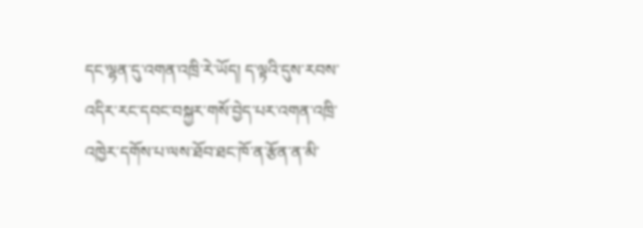དང་ལྷན་དུ་འགན་འཁྲི་རེ་ཡོད། ད་ལྟའི་དུས་རབས་འདིར་རང་དབང་བསྐྱར་གསོ་བྱེད་པར་འགན་འཁྲི་འཁྱེར་དགོས་པ་ལས་ཐོབ་ཐང་ཁོ་ན་རྩོན་ན་མི་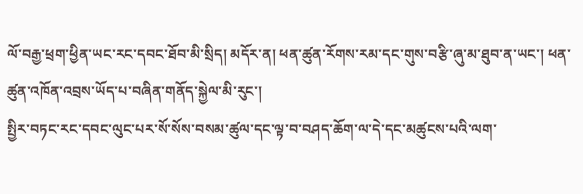ལོ་བརྒྱ་ཕྲག་ཕྱིན་ཡང་རང་དབང་ཐོབ་མི་སྲིད། མདོར་ན། ཕན་ཚུན་རོགས་རམ་དང་གུས་བརྩི་ཞུ་མ་ཐུབ་ན་ཡང་། ཕན་ཚུན་འཁོན་འབྲས་ཡོད་པ་བཞིན་གནོད་སྐྱེལ་མི་རུང་།
སྤྱིར་བཏང་རང་དབང་ལུང་པར་སོ་སོས་བསམ་ཚུལ་དང་ལྟ་བ་བཤད་ཆོག་ལ་དེ་དང་མཚུངས་པའི་ལག་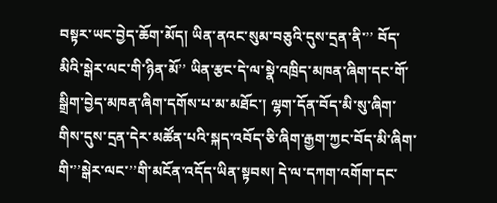བསྟར་ཡང་བྱེད་ཆོག་མོད། ཡིན་ནའང་སུམ་བཅུའི་དུས་དྲན་ནི་ʼʼ བོད་མིའི་སྒེར་ལང་གི་ཉིན་མོʼʼ ཡིན་རྩང་དེ་ལ་སྣེ་འཁྲིད་མཁན་ཞིག་དང་གོ་སྒྲིག་བྱེད་མཁན་ཞིག་དགོས་པ་མ་མཐོང་། ལྷག་དོན་བོད་མི་སུ་ཞིག་གིས་དུས་དྲན་དེར་མཚོན་པའི་སྐད་འབོད་ཅི་ཞིག་རྒྱག་ཀྱང་བོད་མི་ཞིག་གི་ʼʼསྒེར་ལང་ʼʼགི་མངོན་འདོད་ཡིན་སྟབས། དེ་ལ་དཀག་འགོག་དང་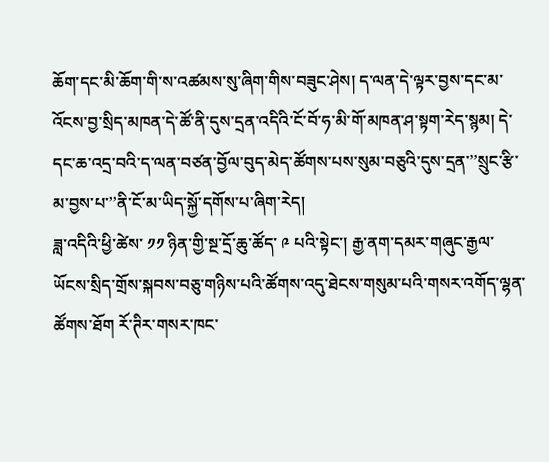ཆོག་དང་མི་ཆོག་གི་ས་འཚམས་སུ་ཞིག་གིས་བཟུང་ཤེས། ད་ལན་དེ་ལྟར་བྱས་དང་མ་འོངས་བྱ་སྲིད་མཁན་དེ་ཚོ་ནི་དུས་དྲན་འདིའི་ངོ་བོ་ཧ་མི་གོ་མཁན་ཤ་སྟག་རེད་སྙམ། དེ་དང་ཆ་འདྲ་བའི་ད་ལན་བཙན་བྱོལ་བུད་མེད་ཚོགས་པས་སུམ་བཅུའི་དུས་དྲན་ʼʼསྲུང་རྩི་མ་བྱས་པ་ʼʼནི་ངོ་མ་ཡིད་སྐྱོ་དགོས་པ་ཞིག་རེད།
ཟླ་འདིའི་ཕྱི་ཚེས་ ༡༡ ཉིན་གྱི་སྔ་དྲོ་ཆུ་ཚོད་ ༩ པའི་སྟེང་། རྒྱ་ནག་དམར་གཞུང་རྒྱལ་ཡོངས་སྲིད་གྲོས་སྐབས་བཅུ་གཉིས་པའི་ཚོགས་འདུ་ཐེངས་གསུམ་པའི་གསར་འགོད་ལྷན་ཚོགས་ཐོག རོ་ཊིར་གསར་ཁང་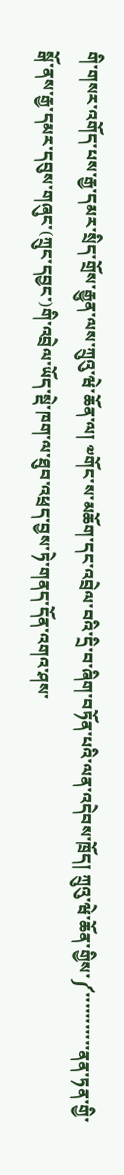གི་གསར་འགོད་པས་རྒྱ་དམར་སྲིད་གྲོས་རྒྱུན་ལས་ཀྲུའུ་ཝེ་ཆོན་ལ། ༧གོང་ས་མཆོག་དང་འབྲེལ་བའི་དྲི་བ་ཞིག་བཏོན་པའི་ལན་འདེབས་ཁྲོད། ཀྲུའུ་ཝེ་ཆོན་གྱིས་༼་་་་་་་་་་་ནན་ཏན་གྱི་སྒོ་ནས་རྒྱ་དམར་དབུས་གཞུང་(ཀྲུང་དབྱང་)གི་འབྲེལ་ཡོད་སྡེ་ཁག་ལ་ཐུབ་འཕྲད་བྱས་ཏེ་གནད་དོན་འགའ་ཤས་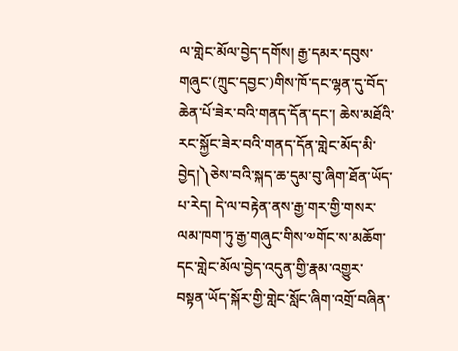ལ་གླེང་མོལ་བྱེད་དགོས། རྒྱ་དམར་དབུས་གཞུང་(ཀྲུང་དབྱང་)གིས་ཁོ་དང་ལྷན་དུ་བོད་ཆེན་པོ་ཟེར་བའི་གནད་དོན་དང་། ཆེས་མཐོའི་རང་སྐྱོང་ཟེར་བའི་གནད་དོན་གླེང་མོད་མི་བྱེད།༽ཅེས་བའི་སྐད་ཆ་དུམ་བུ་ཞིག་ཐོན་ཡོད་པ་རེད། དེ་ལ་བརྟེན་ནས་རྒྱ་གར་གྱི་གསར་ལམ་ཁག་ཏུ་རྒྱ་གཞུང་གིས་༧གོང་ས་མཆོག་དང་གླེང་མོལ་བྱེད་འདུན་གྱི་རྣམ་འགྱུར་བསྟན་ཡོད་སྐོར་གྱི་གླེང་སློང་ཞིག་འགྲོ་བཞིན་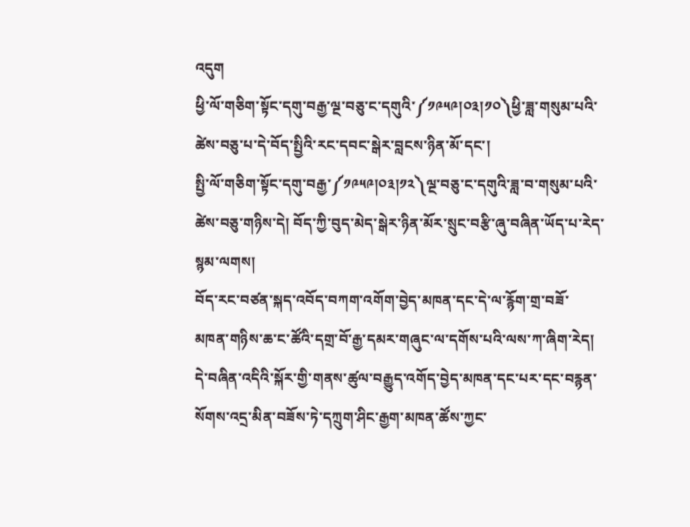འདུག
ཕྱི་ལོ་གཅིག་སྟོང་དགུ་བརྒྱ་ལྔ་བཅུ་ང་དགུའི་༼༡༩༥༩།༠༣།༡༠༽ཕྱི་ཟླ་གསུམ་པའི་ཚེས་བཅུ་པ་དེ་བོད་སྤྱིའི་རང་དབང་སྒེར་བླངས་ཉིན་མོ་དང་།
སྤྱི་ལོ་གཅིག་སྟོང་དགུ་བརྒྱ་༼༡༩༥༩།༠༣།༡༢༽ལྔ་བཅུ་ང་དགུའི་ཟླ་བ་གསུམ་པའི་ཚེས་བཅུ་གཉིས་དེ། བོད་ཀྱི་བུད་མེད་སྒེར་ཉིན་མོར་སྲུང་བརྩི་ཞུ་བཞིན་ཡོད་པ་རེད་སྙམ་ལགས།
བོད་རང་བཙན་སྐད་འབོད་བཀག་འགོག་བྱེད་མཁན་དང་དེ་ལ་རྙོག་གྲ་བཟོ་མཁན་གཉིས་ཆ་ང་ཚོའི་དགྲ་བོ་རྒྱ་དམར་གཞུང་ལ་དགོས་པའི་ལས་ཀ་ཞིག་རེད།
དེ་བཞིན་འདིའི་སྐོར་གྱི་གནས་ཚུལ་བརྒྱུད་འགོད་བྱེད་མཁན་དང་པར་དང་བརྙན་སོགས་འདྲ་མིན་བཟོས་ཏེ་དཀྲུག་ཤིང་རྒྱག་མཁན་ཚོས་ཀྱང་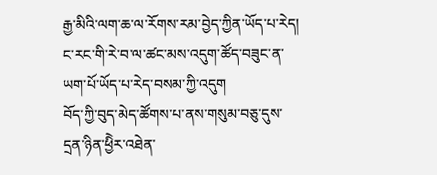རྒྱ་མིའི་ལག་ཆ་ལ་རོགས་རམ་བྱེད་ཀྱིན་ཡོད་པ་རེད།
ང་རང་གི་རེ་བ་ལ་ཚང་མས་འདུག་ཚོད་བཟུང་ན་ཡག་པོ་ཡོད་པ་རེད་བསམ་ཀྱི་འདུག
བོད་ཀྱི་བུད་མེད་ཚོགས་པ་ནས་གསུམ་བཅུ་དུས་དྲན་ཉིན་ཕྱིེར་འཐེན་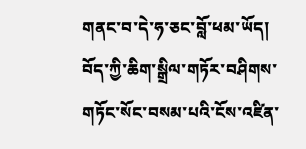གནང་བ་དེ་ཧ་ཅང་བློ་ཕམ་ཡོད། བོད་ཀྱི་ཆིག་སྒྲིལ་གཏོར་བཤིགས་གཏོང་སོང་བསམ་པའི་ངོས་འཛིན་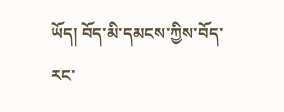ཡོད། བོད་མི་དམངས་ཀྱིས་བོད་རང་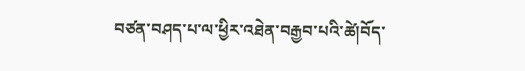བཙན་བཤད་པ་ལ་ཕྱིར་འཐེན་བརྒྱབ་པའི་ཚེ།བོད་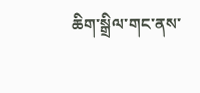ཆིག་སྒྲིལ་གང་ནས་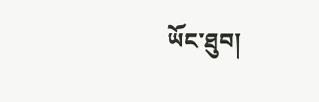ཡོང་ཐུབ།